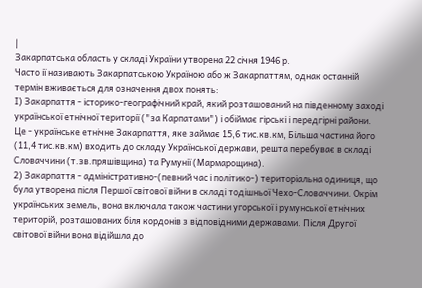|
Закарпатська область у складі України утворена 22 січня 1946 р.
Часто ії називають Закарпатською Україною або ж Закарпаттям, однак останній термін вживається для означення двох понять:
І) Закарпаття - історико-географічний край, який розташований на південному заході української етнічної території ("за Карпатами") і обіймає гірські і передгірні райони. Це - українське етнічне Закарпаття, яке займає 15,6 тис.кв.км, Більша частина його (11,4 тис.кв.км) входить до складу Української держави, решта перебуває в складі Словаччини (т.зв.пряшівщина) та Румунії (Мармарощина).
2) Закарпаття - адміністративно-(певний час і політико-) територіальна одиниця, що була утворена після Першої світової війни в складі тодішньої Чехо-Словаччини. Окрім українських земель, вона включала також частини угорської і румунської етнічних територій, розташованих біля кордонів з відповідними державами. Після Другої світової війни вона відійшла до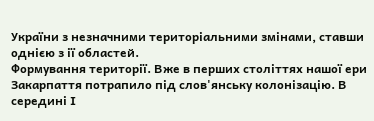України з незначними територіальними змінами, ставши однією з ії областей.
Формування території. Вже в перших століттях нашої ери Закарпаття потрапило під слов'янську колонізацію. В середині І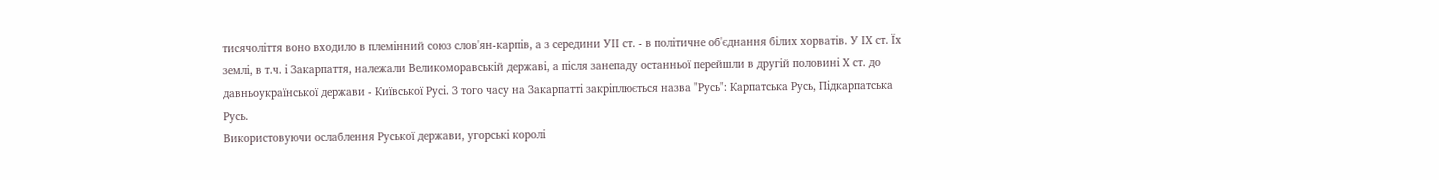тисячоліття воно входило в племінний союз слов'ян-карпів, а з середини УІІ ст. - в політичне об'єднання білих хорватів. У ІХ ст. Їх землі, в т.ч. і Закарпаття, належали Великоморавській державі, а після занепаду останньої перейшли в другій половині Х ст. до давньоукраїнської держави - Київської Русі. З того часу на Закарпатті закріплюється назва "Русь": Карпатська Русь, Підкарпатська Русь.
Використовуючи ослаблення Руської держави, угорські королі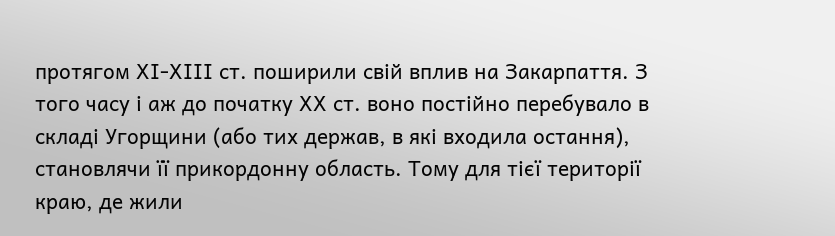протягом ХІ-ХІІІ ст. поширили свій вплив на Закарпаття. З того часу і аж до початку ХХ ст. воно постійно перебувало в складі Угорщини (або тих держав, в які входила остання), становлячи її прикордонну область. Тому для тієї території краю, де жили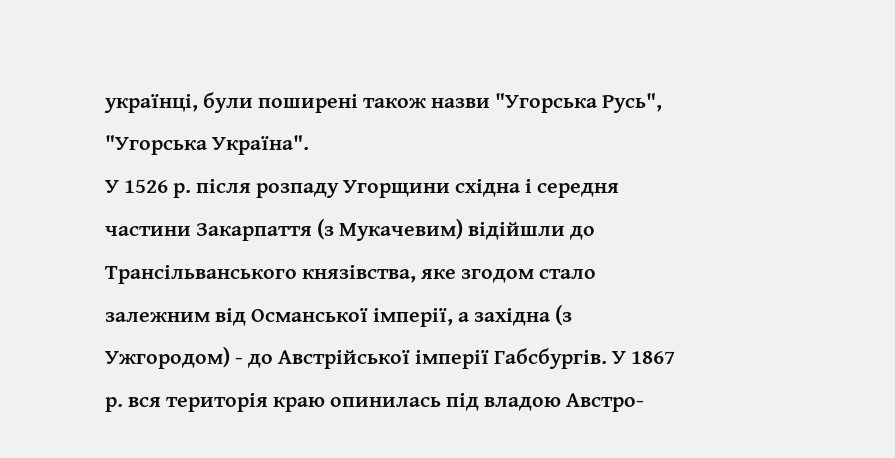українці, були поширені також назви "Угорська Русь", "Угорська Україна".
У 1526 р. після розпаду Угорщини східна і середня частини Закарпаття (з Мукачевим) відійшли до Трансільванського князівства, яке згодом стало залежним від Османської імперії, а західна (з Ужгородом) - до Австрійської імперії Габсбургів. У 1867 р. вся територія краю опинилась під владою Австро-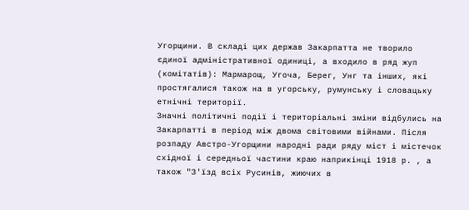Угорщини. В складі цих держав Закарпатта не творило єдиної адміністративної одиниці, а входило в ряд жуп (комітатів): Мармарощ, Угоча, Берег, Унг та інших, які простягалися також на в угорську, румунську і словацьку етнічні території.
Значні політичні події і територіальні зміни відбулись на Закарпатті в період між двома світовими війнами. Після розпаду Австро-Угорщини народні ради ряду міст і містечок східної і середньої частини краю наприкінці 1918 р. , а також "З'їзд всіх Русинів, жиючих в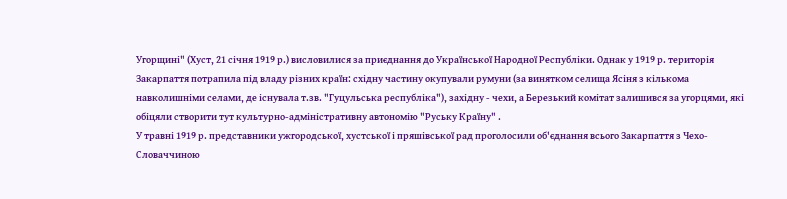Угорщині" (Хуст, 21 січня 1919 р.) висловилися за приєднання до Української Народної Республіки. Однак у 1919 р. територія Закарпаття потрапила під владу різних країн: східну частину окупували румуни (за винятком селища Ясіня з кількома навколишніми селами, де існувала т.зв. "Гуцульська республіка"), західну - чехи, а Березький комітат залишився за угорцями, які обіцяли створити тут культурно-адміністративну автономію "Руську Країну" .
У травні 1919 р. представники ужгородської, хустської і пряшівської рад проголосили об'єднання всього Закарпаття з Чехо-Словаччиною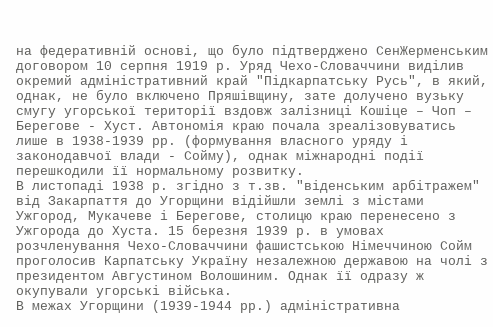на федеративній основі, що було підтверджено СенЖерменським договором 10 серпня 1919 р. Уряд Чехо-Словаччини виділив окремий адміністративний край "Підкарпатську Русь", в який, однак, не було включено Пряшівщину, зате долучено вузьку смугу угорської території вздовж залізниці Кошіце – Чоп – Берегове - Хуст. Автономія краю почала зреалізовуватись лише в 1938-1939 рр. (формування власного уряду і законодавчої влади - Сойму), однак міжнародні події перешкодили її нормальному розвитку.
В листопаді 1938 р. згідно з т.зв. "віденським арбітражем" від Закарпаття до Угорщини відійшли землі з містами Ужгород, Мукачеве і Берегове, столицю краю перенесено з Ужгорода до Хуста. 15 березня 1939 р. в умовах розчленування Чехо-Словаччини фашистською Німеччиною Сойм проголосив Карпатську Україну незалежною державою на чолі з президентом Августином Волошиним. Однак її одразу ж окупували угорські війська.
В межах Угорщини (1939-1944 рр.) адміністративна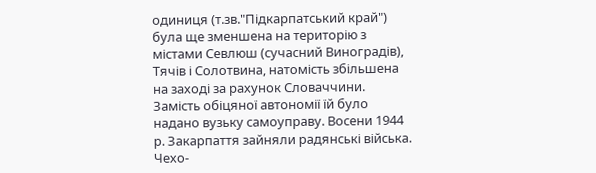одиниця (т.зв."Підкарпатський край") була ще зменшена на територію з містами Севлюш (сучасний Виноградів), Тячів і Солотвина, натомість збільшена на заході за рахунок Словаччини. Замість обіцяної автономії їй було надано вузьку самоуправу. Восени 1944 р. Закарпаття зайняли радянські війська. Чехо-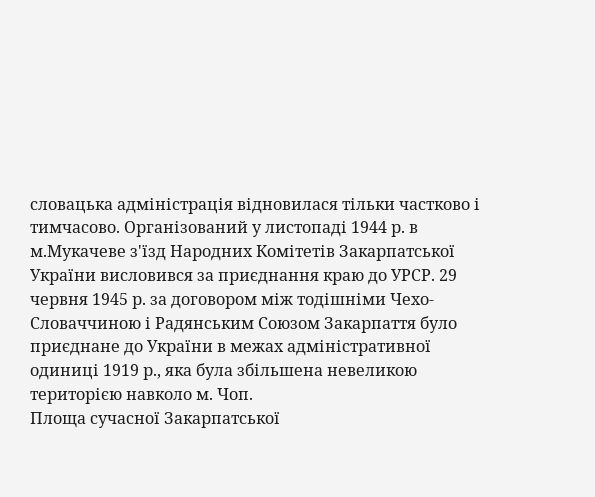словацька адміністрація відновилася тільки частково і тимчасово. Організований у листопаді 1944 р. в м.Мукачеве з'їзд Народних Комітетів Закарпатської України висловився за приєднання краю до УРСР. 29 червня 1945 р. за договором між тодішніми Чехо-Словаччиною і Радянським Союзом Закарпаття було приєднане до України в межах адміністративної одиниці 1919 р., яка була збільшена невеликою територією навколо м. Чоп.
Площа сучасної Закарпатської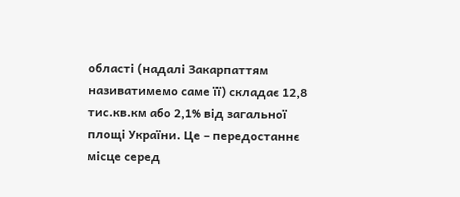області (надалі Закарпаттям називатимемо саме її) складає 12,8 тис.кв.км або 2,1% від загальної площі України. Це – передостаннє місце серед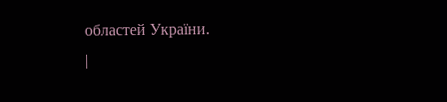областей України.
|